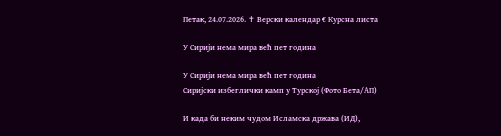Петак, 24.07.2026. ✝ Верски календар € Курсна листа

У Сирији нема мира већ пет година

У Сирији нема мира већ пет година
Сиријски избеглички камп у Турској (Фото Бета/АП)

И када би неким чудом Исламска држава (ИД),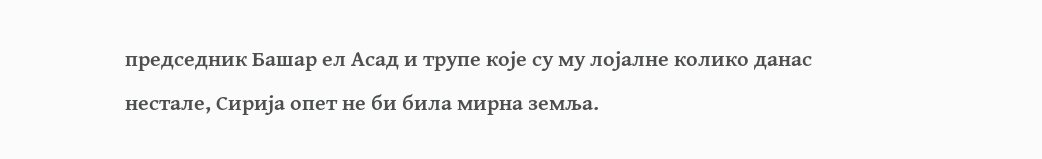председник Башар ел Асад и трупе које су му лојалне колико данас нестале, Сирија опет не би била мирна земља.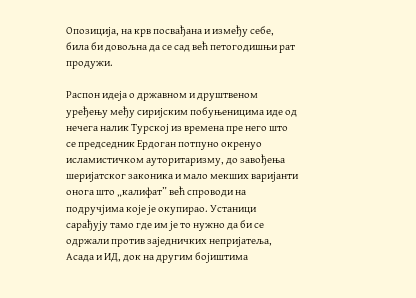Опозиција, на крв посвађана и између себе, била би довољна да се сад већ петогодишњи рат продужи.

Распон идеја о државном и друштвеном уређењу међу сиријским побуњеницима иде од нечега налик Турској из времена пре него што се председник Ердоган потпуно окренуо исламистичком ауторитаризму, до завођења шеријатског законика и мало мекших варијанти онога што „калифат” већ спроводи на подручјима које је окупирао. Устаници сарађују тамо где им је то нужно да би се одржали против заједничких непријатеља, Асада и ИД, док на другим бојиштима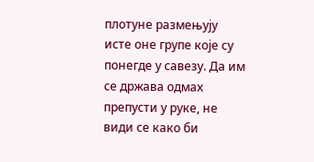плотуне размењују исте оне групе које су понегде у савезу. Да им се држава одмах препусти у руке, не види се како би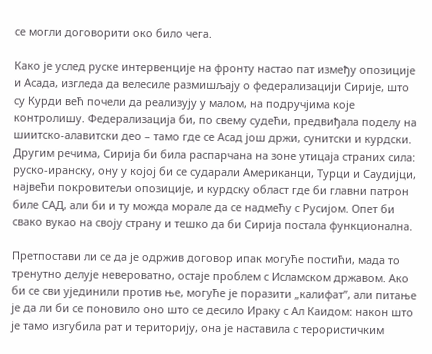се могли договорити око било чега.

Како је услед руске интервенције на фронту настао пат између опозиције и Асада, изгледа да велесиле размишљају о федерализацији Сирије, што су Курди већ почели да реализују у малом, на подручјима које контролишу. Федерализација би, по свему судећи, предвиђала поделу на шиитско-алавитски део – тамо где се Асад још држи, сунитски и курдски. Другим речима, Сирија би била распарчана на зоне утицаја страних сила: руско-иранску, ону у којој би се сударали Американци, Турци и Саудијци, највећи покровитељи опозиције, и курдску област где би главни патрон биле САД, али би и ту можда морале да се надмећу с Русијом. Опет би свако вукао на своју страну и тешко да би Сирија постала функционална.

Претпостави ли се да је одржив договор ипак могуће постићи, мада то тренутно делује невероватно, остаје проблем с Исламском државом. Ако би се сви ујединили против ње, могуће је поразити „калифат”, али питање је да ли би се поновило оно што се десило Ираку с Ал Каидом: након што је тамо изгубила рат и територију, она је наставила с терористичким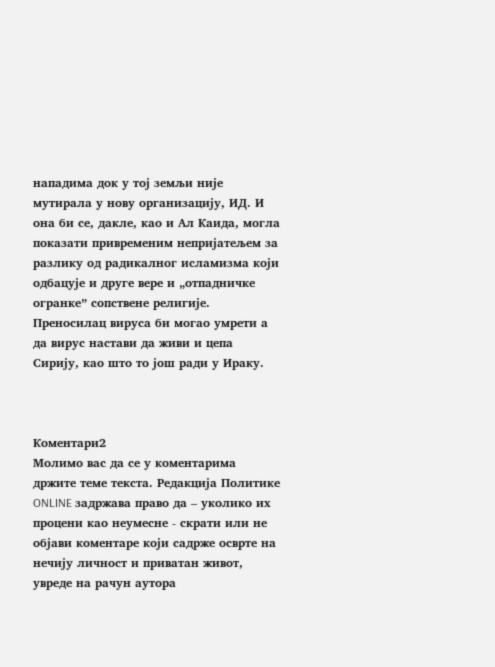нападима док у тој земљи није мутирала у нову организацију, ИД. И она би се, дакле, као и Ал Каида, могла показати привременим непријатељем за разлику од радикалног исламизма који одбацује и друге вере и „отпадничке огранке” сопствене религије. Преносилац вируса би могао умрети а да вирус настави да живи и цепа Сирију, као што то још ради у Ираку.



Коментари2
Молимо вас да се у коментарима држите теме текста. Редакција Политике ONLINE задржава право да – уколико их процени као неумесне - скрати или не објави коментаре који садрже осврте на нечију личност и приватан живот, увреде на рачун аутора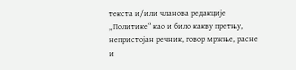текста и/или чланова редакције „Политике“ као и било какву претњу, непристојан речник, говор мржње, расне и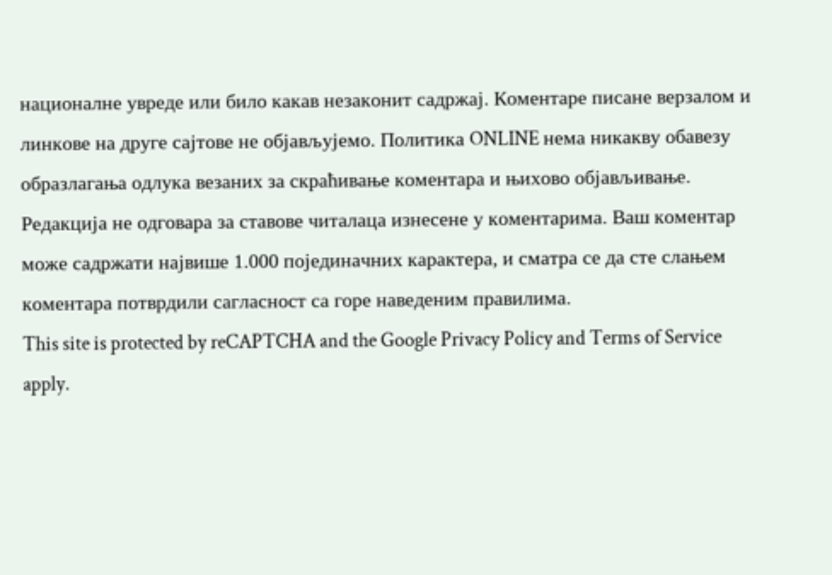националне увреде или било какав незаконит садржај. Коментаре писане верзалом и линкове на друге сајтове не објављујемо. Политика ONLINE нема никакву обавезу образлагања одлука везаних за скраћивање коментара и њихово објављивање. Редакција не одговара за ставове читалаца изнесене у коментарима. Ваш коментар може садржати највише 1.000 појединачних карактера, и сматра се да сте слањем коментара потврдили сагласност са горе наведеним правилима.
This site is protected by reCAPTCHA and the Google Privacy Policy and Terms of Service apply.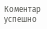Комeнтар успeшно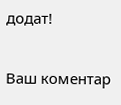додат!

Ваш комeнтар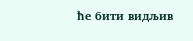ћe бити видљив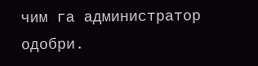чим га администратор одобри.